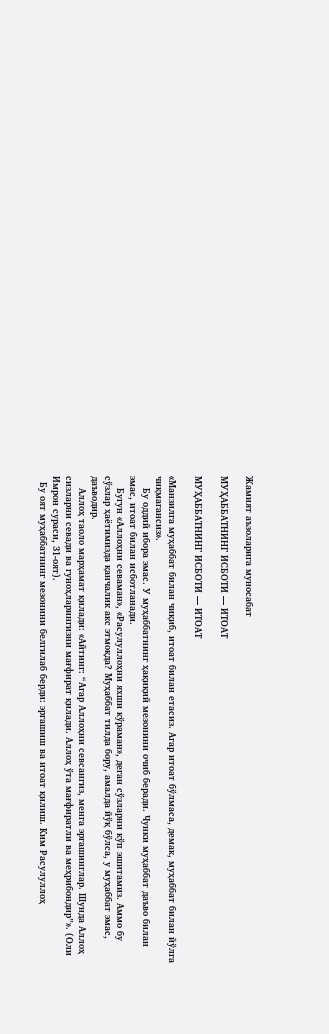Жамият аъзоларига муносабат

МУҲАББАТНИНГ ИСБОТИ — ИТОАТ

МУҲАББАТНИНГ ИСБОТИ — ИТОАТ

«Манзилга муҳаббат билан чиқиб, итоат билан етасиз. Агар итоат бўлмаса, демак, муҳаббат билан йўлга чиқмагансиз».
    Бу оддий ибора эмас. У муҳаббатнинг ҳақиқий мезонини очиб беради. Чунки муҳаббат даъво билан эмас, итоат билан исботланади.
    Бугун «Аллоҳни севаман», «Расулуллоҳни яхши кўраман», деган сўзларни кўп эшитамиз. Аммо бу сўзлар ҳаётимизда қанчалик акс этмоқда? Муҳаббат тилда бору, амалда йўқ бўлса, у муҳаббат эмас, даъводир.
    Аллоҳ таоло марҳамат қилади: «Айтинг: “Агар Аллоҳни севсангиз, менга эргашинглар. Шунда Аллоҳ сизларни севади ва гуноҳларингизни мағфират қилади. Аллоҳ ўта мағфиратли ва меҳрибондир”». (Оли Имрон сураси, 31-оят).
  Бу оят муҳаббатнинг мезонини белгилаб берди: эргашиш ва итоат қилиш. Ким Расулуллоҳ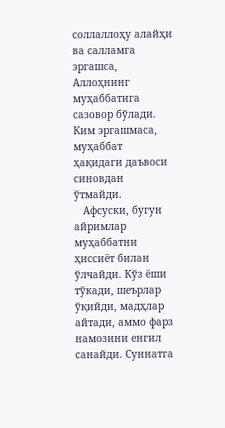соллаллоҳу алайҳи ва салламга эргашса, Аллоҳнинг муҳаббатига сазовор бўлади. Ким эргашмаса, муҳаббат ҳақидаги даъвоси синовдан ўтмайди.
   Афсуски, бугун айримлар муҳаббатни ҳиссиёт билан ўлчайди. Кўз ёши тўкади, шеърлар ўқийди, мадҳлар айтади, аммо фарз намозини енгил санайди. Суннатга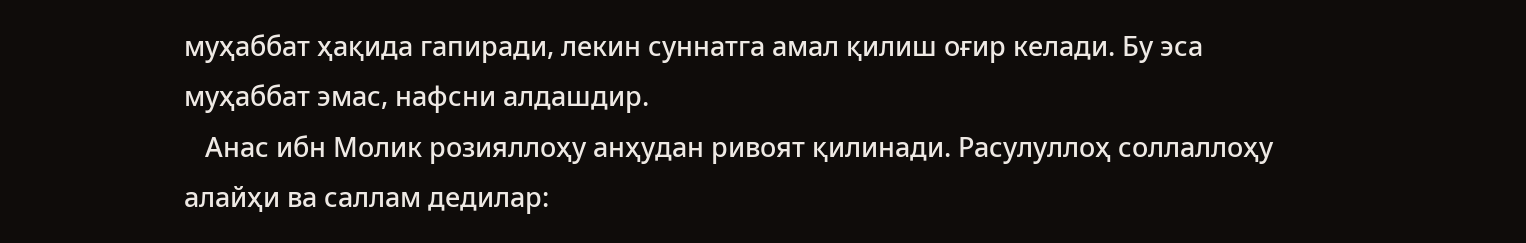муҳаббат ҳақида гапиради, лекин суннатга амал қилиш оғир келади. Бу эса муҳаббат эмас, нафсни алдашдир.
   Анас ибн Молик розияллоҳу анҳудан ривоят қилинади. Расулуллоҳ соллаллоҳу алайҳи ва саллам дедилар: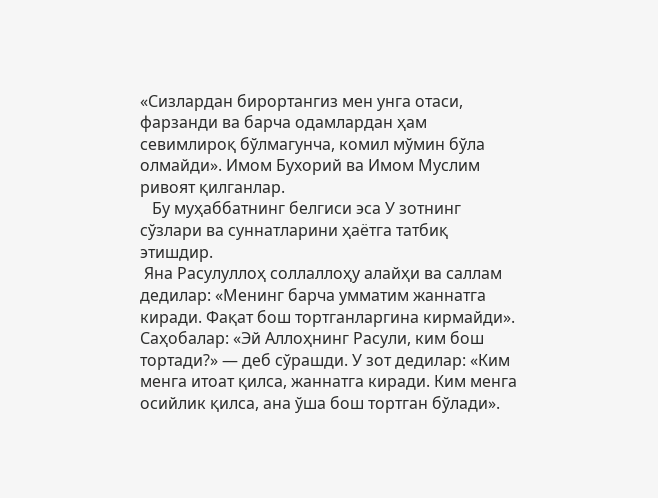«Сизлардан бирортангиз мен унга отаси, фарзанди ва барча одамлардан ҳам севимлироқ бўлмагунча, комил мўмин бўла олмайди». Имом Бухорий ва Имом Муслим ривоят қилганлар.
   Бу муҳаббатнинг белгиси эса У зотнинг сўзлари ва суннатларини ҳаётга татбиқ этишдир.
 Яна Расулуллоҳ соллаллоҳу алайҳи ва саллам дедилар: «Менинг барча умматим жаннатга киради. Фақат бош тортганларгина кирмайди». Саҳобалар: «Эй Аллоҳнинг Расули, ким бош тортади?» — деб сўрашди. У зот дедилар: «Ким менга итоат қилса, жаннатга киради. Ким менга осийлик қилса, ана ўша бош тортган бўлади».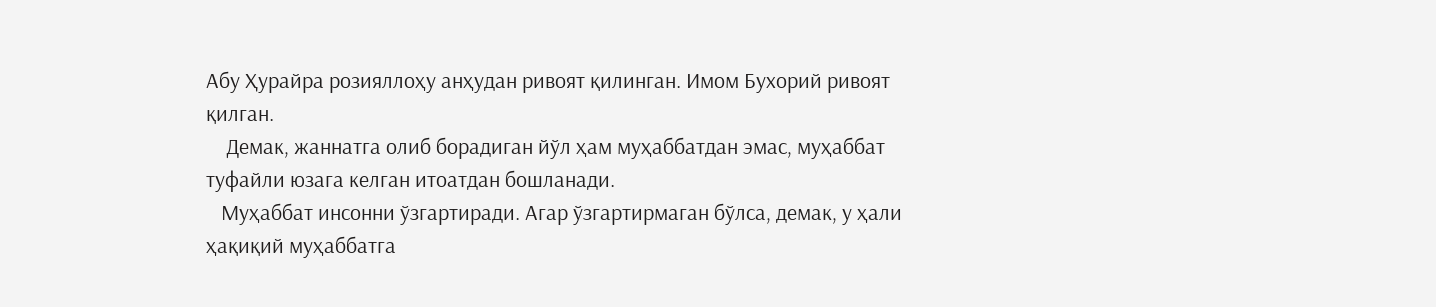Абу Ҳурайра розияллоҳу анҳудан ривоят қилинган. Имом Бухорий ривоят қилган.
    Демак, жаннатга олиб борадиган йўл ҳам муҳаббатдан эмас, муҳаббат туфайли юзага келган итоатдан бошланади.
   Муҳаббат инсонни ўзгартиради. Агар ўзгартирмаган бўлса, демак, у ҳали ҳақиқий муҳаббатга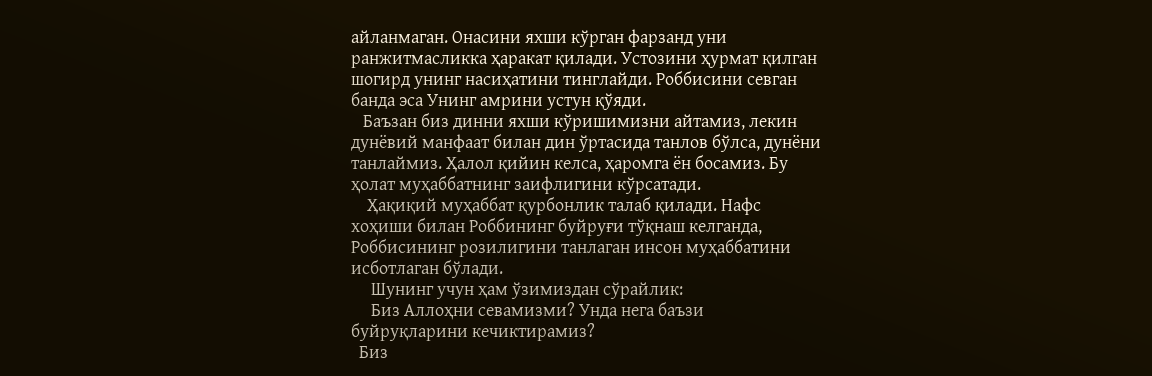айланмаган. Онасини яхши кўрган фарзанд уни ранжитмасликка ҳаракат қилади. Устозини ҳурмат қилган шогирд унинг насиҳатини тинглайди. Роббисини севган банда эса Унинг амрини устун қўяди.
   Баъзан биз динни яхши кўришимизни айтамиз, лекин дунёвий манфаат билан дин ўртасида танлов бўлса, дунёни танлаймиз. Ҳалол қийин келса, ҳаромга ён босамиз. Бу ҳолат муҳаббатнинг заифлигини кўрсатади.
    Ҳақиқий муҳаббат қурбонлик талаб қилади. Нафс хоҳиши билан Роббининг буйруғи тўқнаш келганда, Роббисининг розилигини танлаган инсон муҳаббатини исботлаган бўлади.
     Шунинг учун ҳам ўзимиздан сўрайлик:
     Биз Аллоҳни севамизми? Унда нега баъзи буйруқларини кечиктирамиз?
  Биз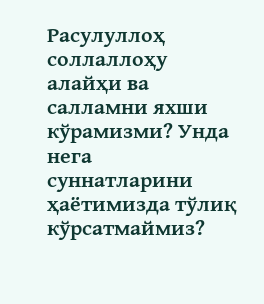Расулуллоҳ соллаллоҳу алайҳи ва салламни яхши кўрамизми? Унда нега суннатларини ҳаётимизда тўлиқ кўрсатмаймиз?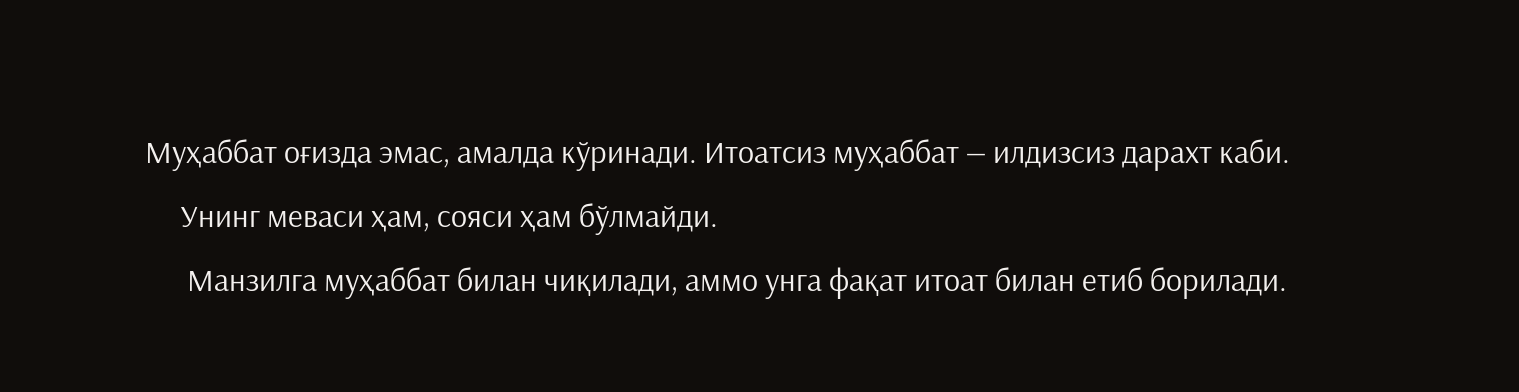Муҳаббат оғизда эмас, амалда кўринади. Итоатсиз муҳаббат — илдизсиз дарахт каби.
     Унинг меваси ҳам, сояси ҳам бўлмайди.
      Манзилга муҳаббат билан чиқилади, аммо унга фақат итоат билан етиб борилади.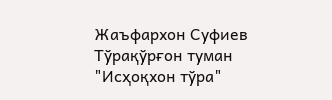Жаъфархон Суфиев
Тўрақўрғон туман "Исҳоқхон тўра"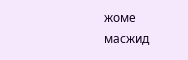жоме
масжид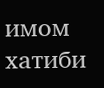имом хатиби